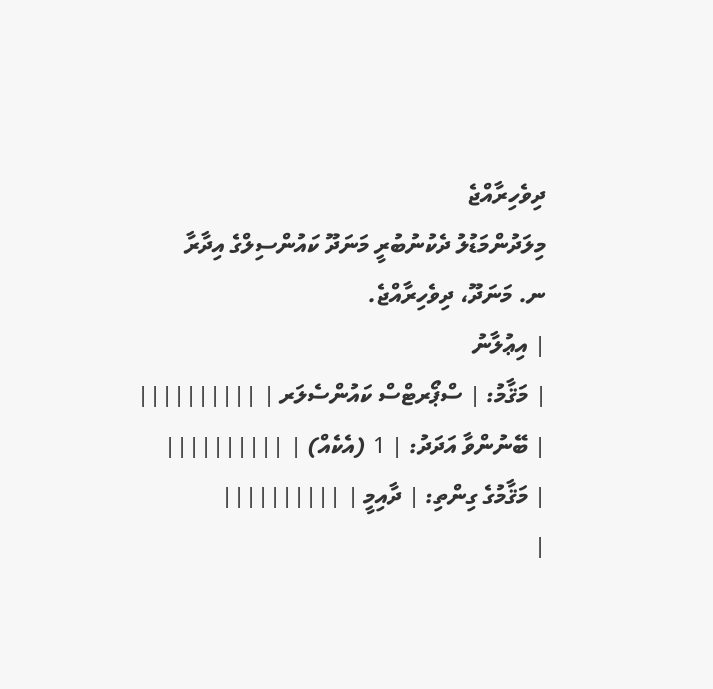ދިވެހިރާއްޖެ
މިލަދުންމަޑުލު ދެކުނުބުރީ މަނަދޫ ކައުންސިލްގެ އިދާރާ
ނ. މަނަދޫ، ދިވެހިރާއްޖެ.
| އިޢުލާނު
| މަޤާމު: | ސްޕޯރޓްސް ކައުންސެލަރ | ||||||||||
| ބޭނުންވާ އަދަދު: | 1 (އެކެއް) | ||||||||||
| މަޤާމުގެ ގިންތި: | ދާއިމީ | ||||||||||
|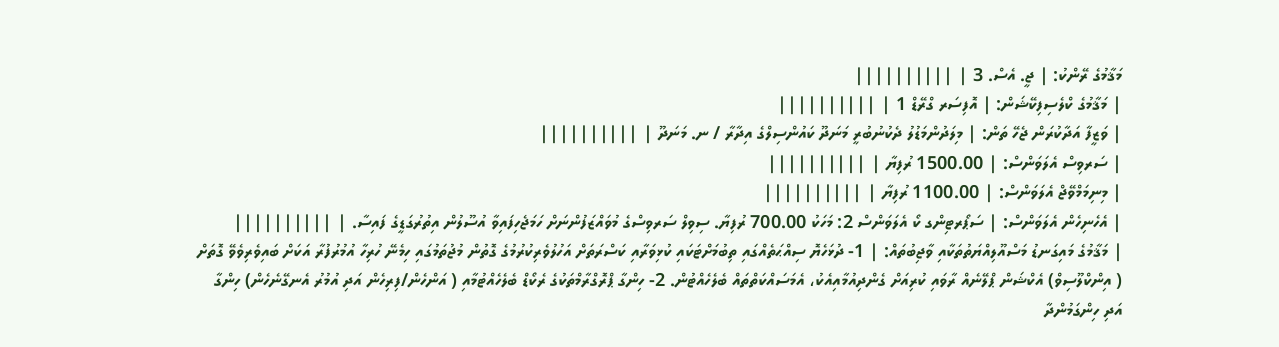މަޤާމުގެ ރޭންކު: | ޖީ. އެސް. 3 | ||||||||||
| މަޤާމުގެ ކްލެސިފިކޭޝަން: | އޮފިސަރ ގްރޭޑް 1 | ||||||||||
| ވަޒީފާ އަދާކުރަން ޖެހޭ ތަން: | މިލަދުންމަޑުލު ދެކުނުބުރީ މަނަދޫ ކައުންސިލްގެ އިދާރާ / ނ. މަނަދޫ | ||||||||||
| ސަރވިސް އެލަވަންސް: | 1500.00 ރުފިޔާ | ||||||||||
| މިނިމަމްވޭޖް އެލަވަންސް: | 1100.00 ރުފިޔާ | ||||||||||
| އެހެނިހެން އެލަވަންސް: | ސަޕޯރޓިންގ ކޯ އެލަވަންސް 2: މަހަކު 700.00 ރުފިޔާ. ސިވިލް ސަރވިސްގެ މުވައްޒަފުންނަށް ހަމަޖެހިފައިވާ އުސޫލުން އިތުރުގަޑީގެ ފައިސާ. | ||||||||||
| މަޤާމުގެ މައިގަނޑު މަސްއޫލިއްޔަތުތަކާއި ވާޖިބުތައް: | 1- ދުޅަހެޔޮ ސިއްޙަތެއްގައި ތިބުމަށްޓަކައި ކުޅިވަރާއި ކަސްރަތަށް އަހުލުވެރިކުރުމުގެ ގޮތުން މުޖުތަމުގައި ހިމެނޭ ހުރިހާ އުމުރުފުރާ އަކަށް ބައިވެރިވެވޭ ގޮތަށް ( އިންކްލޫސިވް) އެކްޝަން ޕްލޭނެއް ރާވައި ކުރިއަށް ގެންދިއުމާއިއެކު، އެމަސައްކަތްތައް ބެލެހެއްޓުން. 2- ހިންގާ ޕްރޮގްރާމްތަކުގެ ރެކޯޑް ބެލެހެއްޓުމާއި ( އަންހެން/ފިރިހެން އަދި އުމުރު އެނގޭނެހެން) ހިންގާ އަދި ހިންގަމުންދާ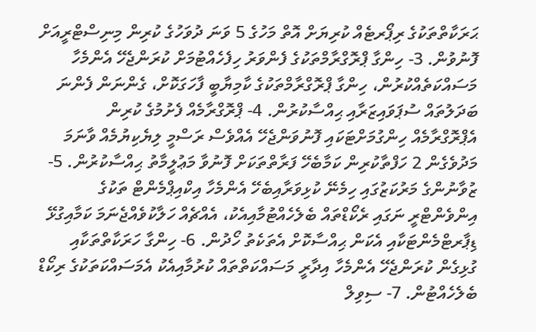ޙަރަކާތްތަކުގެ ރިޕޯރޓެއް ކުރިޔަށް އޮތް މަހުގެ 5 ވަނަ ދުވަހުގެ ކުރިން މިނިސްޓްރީއަށް ފޮނުވުން. 3- ހިންގާ ޕްރޮގްރާމްތަކުގެ ފެންވަރު ހިފެހެއްޓުމަށް ކުރަންޖެހޭ އެންމެހާ މަސައްކަތެއްކުރުން، ހިންގާ ޕްރޮގްރާމްތަކުގެ ކާމިޔާބީ ފާހަގަކޮށް، ގެންނަން ފެންނަ ބަދަލުތައް ސުޕަވައިޒަރާއި ޙިއްސާކުރުން. 4- ޕްރޮގްރާމެއް ފެށުމުގެ ކުރިން އެޕްރޮގްރާމެއް ހިންގުމަށްޓަކައި ފޮނުވަންޖެހޭ އެއްވެސް ރަސްމީ ލިޔެކިޔުމެއް ވާނަމަ މަދުވެގެން 2 ހަފްތާކުރިން ކަމާބެހޭ ފަރާތްތަކަށް ފޮނުވާ މަޢުލީމާތު ޙިއްސާކުރުން. 5- ޒުވާނުންގެ މަރުކަޒުގައި ހިމެނޭ ކުޅިވަރާއިބެހޭ އެންމެހާ އިކްއިޕްމެންޓް ތަކުގެ އިންވެންޓްރީ ނަގައި ރެކޯޑްތައް ބެލެހެއްޓުމާއިއެކު، އެއްޗެއް ހަލާކުވެއްޖެނަމަ ކަމާއިގުޅޭ ޑިޕާރޓްމެންޓަކާއި އެކަން ޙިއްސާކޮށް އެތަކެތު ހޯދުން. 6- ހިންގާ ހަރަކާތްތަކާއި ގުޅިގެން ކުރަންޖެހޭ އެންމެހާ އިދާރީ މަސައްކަތްތައް ކުރުމާއިއެކު އެމަސައްކަތަކުގެ ރިކޯޑް ބެލެހެއްޓުން. 7- ސިވިލް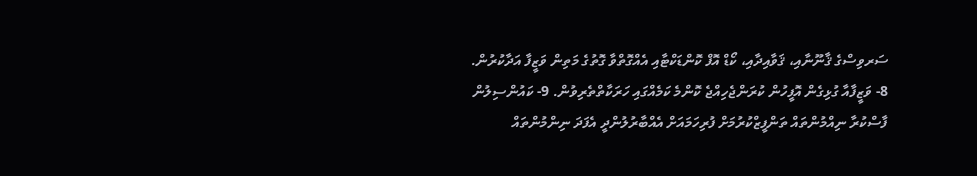ސަރވިސްގެ ޤާނޫނާއި، ޤަވާއިދާއި، ކޯޑް އޮފް ކޮންޑަކްޓާއި އެއްގޮތްވާ ގޮތުގެ މަތިން ވަޒީފާ އަދާކުރުން. 8- ވަޒީފާއާ ގުޅިގެން އޮފީހުން ކުރަންޖެހިއްޖެ ކޮންމެ ކަމެއްގައި ހަރަކާތްތެރިވުން. 9- ކައުންސިލުން ފާސްކުރާ ނިއްމުންތައް ތަންފީޒްކުރުމަށް ފުރިހަމައަށް އެއްބާރުލުންދީ އެފަދަ ނިންމުންތައް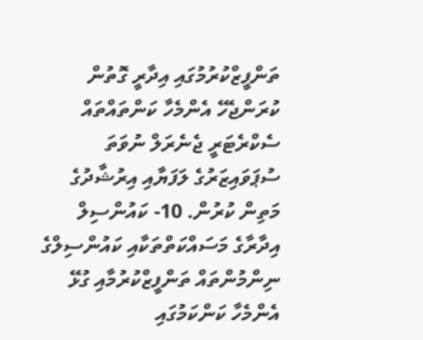ތަންފީޒްކުރުމުގައި އިދާރީ ގޮތުން ކުރަންޖެހޭ އެންމެހާ ކަންތައްތައް ސެކްރެޓަރީ ޖެނެރަލް ނުވަތަ ސުޕަވައިޒަރުގެ ލަފަޔާއި އިރުޝާދުގެ މަތިން ކުރުން. 10- ކައުންސިލް އިދާރާގެ މަސައްކަތްތަކާއި ކައުންސިލްގެ ނިންމުންތައް ތަންފީޒްކުރުމާއި ގުޅޭ އެންމެހާ ކަންކަމުގައި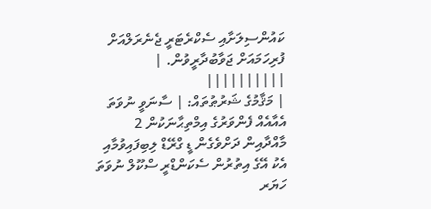ކައުންސިލަށާއި ސެކްރެޓަރީ ޖެނެރަލްއަށް ފުރިހަމައަށް ޖަވާބުދާރީވުން. | ||||||||||
| މަޤާމުގެ ޝަރުޠުތައް: | ސާނަވީ ނުވަތަ އެއާއެއް ފެންވަރުގެ އިމްތިޙާނަކުން 2 މާއްދާއިން ދަށްވެގެން ޑީ ގްރޭޑް ލިބިފައިވުމާއި އެކު އޭގެ އިތުރުން ސެކަންޑްރީ ސްކޫލް ނުވަތަ ހަޔަރ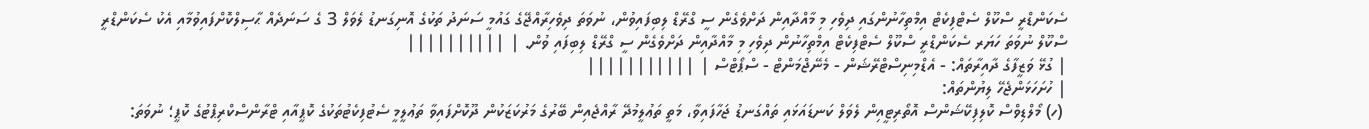ސެކަންޑްރީ ސްކޫލް ސެޓްފިކެޓް އިމްތިހާނުންގައި ދިވެހި މި މާއްދާއިން ދަށްވެގެން ސީ ގްރޭޑް ލިބިފައިވުން، ނުވަތަ ދިވެހިރާއްޖޭގެ ގައުމީ ސަނަދު ތަކުގެ އޮނިގަނޑު ލެވަލް 3 ގެ ސަނަދެއް ޙާސިލްކޮށްފައިވުމާއި އެކު ސެކަންޑްރީ ސްކޫލް ނުވަތަ ހަޔަރ ސެކަންޑްރީ ސްކޫލް ސެޓްފިކެޓް އިމްތިހާނުން ދިވެހި މި މާއްދާއިން ދަށްވެގެން ސީ ގްރޭޑް ލިބިފައި ވުން. | ||||||||||
| ގުޅޭ ވަޒީފާގެ ދާއިރާތައް: - އެޑްމިނިސްޓްރޭޝަން - މެނޭޖްމަންޓް - ސްޕޯޓްސް | |||||||||||
| ހުށަހަޅަންޖެހޭ ލިޔުންތައް:
 (ހ) މޯލްޑިވްސް ކޮލިފިކޭޝަންސް އޮތޯރިޓީއިން ލެވަލް ކަނޑައަޅައި ތައްގަނޑު ޖަހާފައިވާ، މަތީ ތަޢުލީމުދޭ ރާއްޖެއިން ބޭރުގެ މަރުކަޒަކުން ދޫކޮށްފައިވާ ތަޢުލީމީ ސެޓުފިކެޓުތަކުގެ ކޮޕީއާއި ޓްރާންސްކްރިޕްޓުގެ ކޮޕީ؛ ނުވަތަ: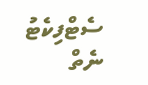ސެޓްފިކެޓު ނެތް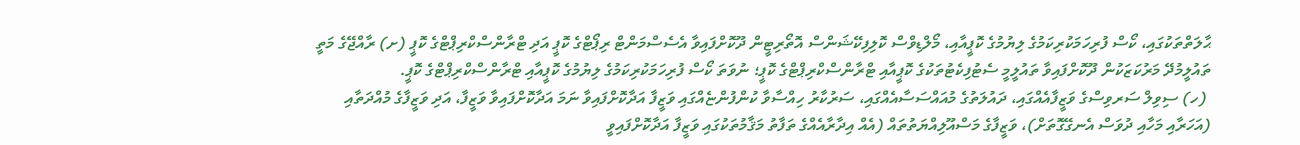ޙާލަތްތަކުގައި، ކޯސް ފުރިހަމަކުރިކަމުގެ ލިޔުމުގެ ކޮޕީއާއި، މޯލްޑިވްސް ކޮލިފިކޭޝަންސް އޮތޯރިޓީން ދޫކޮށްފައިވާ އެސެސްމަންޓް ރިޕޯޓްގެ ކޮޕީ އަދި ޓްރާންސްކްރިޕްޓްގެ ކޮޕީ (ށ) ރާއްޖޭގެ މަތީ ތައުލީމުދޭ މަރުކަޒަކުން ދޫކޮށްފައިވާ ތައުލީމީ ސެޓުފިކެޓުތަކުގެ ކޮޕީއާއި ޓްރާންސްކްރިޕްޓްގެ ކޮޕީ؛ ނުވަތަ ކޯސް ފުރިހަމަކުރިކަމުގެ ލިޔުމުގެ ކޮޕީއާއި ޓްރާންސްކްރިޕްޓްގެ ކޮޕީ.
 (ހ) ސިވިލް ސަރވިސްގެ ވަޒީފާއެއްގައި، ދައުލަތުގެ މުއައްސަސާއެއްގައި، ސަރުކާރު ހިއްސާވާ ކުންފުންޏެއްގައި ވަޒީފާ އަދާކޮށްފައިވާ ނަމަ އަދާކޮށްފައިވާ ވަޒީފާ، އަދި ވަޒީފާގެ މުއްދަތާއި (އަހަރާއި މަހާއި ދުވަސް އެނގޭގޮތަށް)، ވަޒީފާގެ މަސްއޫލިއްޔަތުތައް (އެއް އިދާރާއެއްގެ ތަފާތު މަޤާމުތަކުގައި ވަޒީފާ އަދާކޮށްފައިވީ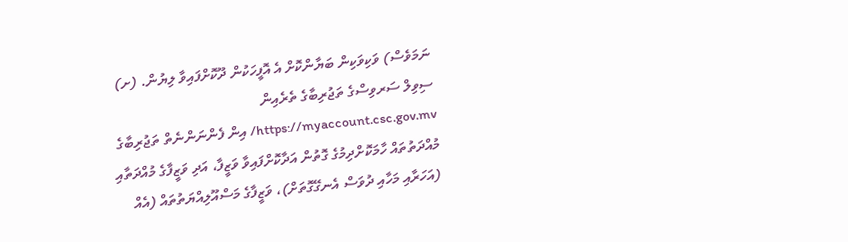ނަމަވެސް) ވަކިވަކިން ބަޔާންކޮށް އެ އޮފީހަކުން ދޫކޮށްފައިވާ ލިޔުން. (ށ) ސިވިލް ސަރވިސްގެ ތަޖުރިބާގެ ތެރެއިން https://myaccount.csc.gov.mv/ އިން ފެންނަންނެތް ތަޖުރިބާގެ މުއްދަތުތައް ހާމަކޮށްދިމުގެ ގޮތުން އަދާކޮށްފައިވާ ވަޒީފާ، އަދި ވަޒީފާގެ މުއްދަތާއި (އަހަރާއި މަހާއި ދުވަސް އެނގޭގޮތަށް)، ވަޒީފާގެ މަސްއޫލިއްޔަތުތައް (އެއް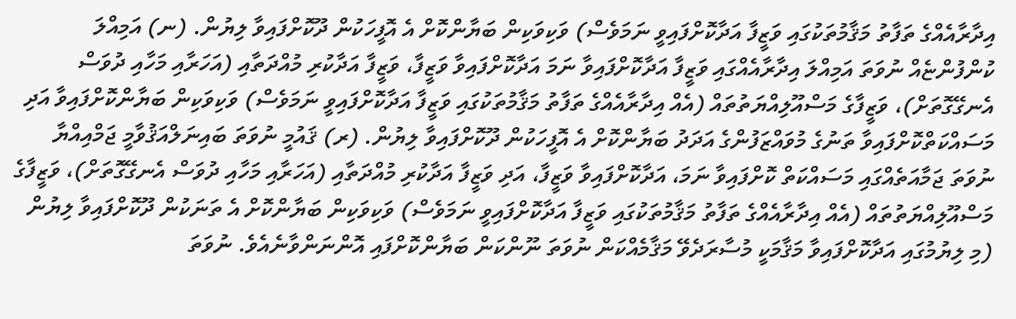އިދާރާއެއްގެ ތަފާތު މަޤާމުތަކުގައި ވަޒީފާ އަދާކޮށްފައިވީ ނަމަވެސް) ވަކިވަކިން ބަޔާންކޮށް އެ އޮފީހަކުން ދޫކޮށްފައިވާ ލިޔުން. (ނ) އަމިއްލަ ކުންފުންޏެއް ނުވަތަ އަމިއްލަ އިދާރާއެއްގައި ވަޒީފާ އަދާކޮށްފައިވާ ނަމަ އަދާކޮށްފައިވާ ވަޒީފާ، ވަޒީފާ އަދާކުރި މުއްދަތާއި (އަހަރާއި މަހާއި ދުވަސް އެނގޭގޮތަށް)، ވަޒީފާގެ މަސްއޫލިއްޔަތުތައް (އެއް އިދާރާއެއްގެ ތަފާތު މަޤާމުތަކުގައި ވަޒީފާ އަދާކޮށްފައިވީ ނަމަވެސް) ވަކިވަކިން ބަޔާންކޮށްފައިވާ އަދި މަސައްކަތްކޮށްފައިވާ ތަނުގެ މުވައްޒަފުންގެ އަދަދު ބަޔާންކޮށް އެ އޮފީހަކުން ދޫކޮށްފައިވާ ލިޔުން. (ރ) ޤައުމީ ނުވަތަ ބައިނަލްއަޤުވާމީ ޖަމްއިއްޔާ ނުވަތަ ޖަމާއަތެއްގައި މަސައްކަތް ކޮށްފައިވާ ނަމަ، އަދާކޮށްފައިވާ ވަޒީފާ، އަދި ވަޒީފާ އަދާކުރި މުއްދަތާއި (އަހަރާއި މަހާއި ދުވަސް އެނގޭގޮތަށް)، ވަޒީފާގެ މަސްއޫލިއްޔަތުތައް (އެއް އިދާރާއެއްގެ ތަފާތު މަޤާމުތަކުގައި ވަޒީފާ އަދާކޮށްފައިވީ ނަމަވެސް) ވަކިވަކިން ބަޔާންކޮށް އެ ތަނަކުން ދޫކޮށްފައިވާ ލިޔުން (މި ލިޔުމުގައި އަދާކޮށްފައިވާ މަޤާމަކީ މުސާރަދެވޭ މަޤާމެއްކަން ނުވަތަ ނޫންކަން ބަޔާންކޮށްފައި އޮންނަންވާނެއެވެ. ނުވަތަ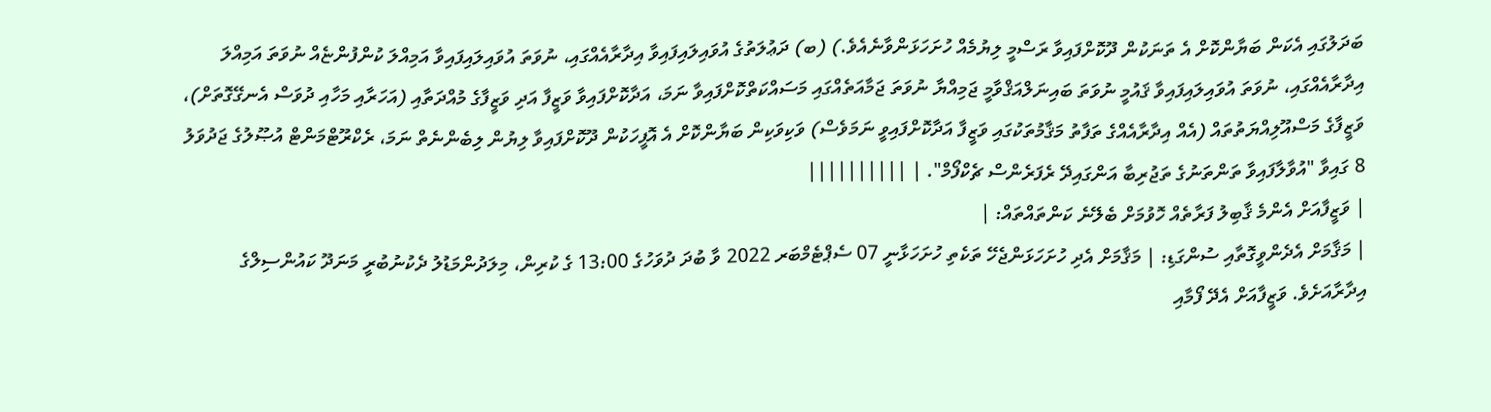ބަދަލުގައި އެކަން ބަޔާންކޮށް އެ ތަނަކުން ދޫކޮށްފައިވާ ރަސްމީ ލިޔުމެއް ހުށަހަޅަންވާނެއެވެ.) (ބ) ދަޢުލަތުގެ އުވައިލައިފައިވާ އިދާރާއެއްގައި، ނުވަތަ އުވައިލައިފައިވާ އަމިއްލަ ކުންފުންޏެއް ނުވަތަ އަމިއްލަ އިދާރާއެއްގައި، ނުވަތަ އުވައިލައިފައިވާ ޤައުމީ ނުވަތަ ބައިނަލްއަޤްވާމީ ޖަމިއްޔާ ނުވަތަ ޖަމާއަތެއްގައި މަސައްކަތްކޮށްފައިވާ ނަމަ، އަދާކޮށްފައިވާ ވަޒީފާ އަދި ވަޒީފާގެ މުއްދަތާއި (އަހަރާއި މަހާއި ދުވަސް އެނގޭގޮތަށް)، ވަޒީފާގެ މަސްއޫލިއްޔަތުތައް (އެއް އިދާރާއެއްގެ ތަފާތު މަޤާމުތަކުގައި ވަޒީފާ އަދާކޮށްފައިވީ ނަމަވެސް) ވަކިވަކިން ބަޔާންކޮށް އެ އޮފީހަކުން ދޫކޮށްފައިވާ ލިޔުން ލިބެންނެތް ނަމަ، ރެކްރޫޓްމަންޓް އުޞޫލުގެ ޖަދުވަލު 8 ގައިވާ "އުވާލާފައިވާ ތަންތަނުގެ ތަޖުރިބާ އަންގައިދޭ ރެފަރެންސް ޗެކްފޯމް". | ||||||||||
| ވަޒީފާއަށް އެންމެ ޤާބިލު ފަރާތެއް ހޮވުމަށް ބެލޭނެ ކަންތައްތައް: |
| މަޤާމަށް އެދެންވީގޮތާއި ސުންގަޑި: | މަޤާމަށް އެދި ހުށަހަޅަންޖެހޭ ތަކެތި ހުށަހަޅާނީ 07 ސެޕްޓެމްބަރ 2022 ވާ ބުދަ ދުވަހުގެ 13:00 ގެ ކުރިން، މިލަދުންމަޑުލު ދެކުނުބުރީ މަނަދޫ ކައުންސިލްގެ އިދާރާއަށެވެ. ވަޒީފާއަށް އެދޭ ފޯމާއި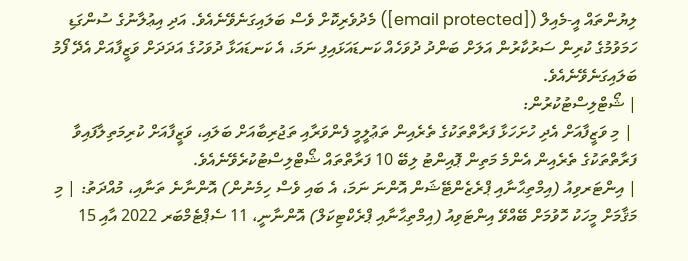ލިޔުންތައް އީ-މެއިލް ([email protected]) މެދުވެރިކޮށް ވެސް ބަލައިގަނެވޭނެއެވެ. އަދި އިޢުލާނުގެ ސުންގަޑި ހަމަވުމުގެ ކުރިން ސަރުކާރުން އަލަށް ބަންދު ދުވަހެއް ކަނޑައަޅައިފި ނަމަ، އެ ކަނޑައަޅާ ދުވަހުގެ އަދަދަށް ވަޒީފާއަށް އެދޭ ފޯމު ބަލައިގަނެވޭނެއެވެ.
| ޝޯޓްލިސްޓުކުރުން:
 | މި ވަޒީފާއަށް އެދި ހުށަހަޅާ ފަރާތްތަކުގެ ތެރެއިން ތަޢުލީމީ ފެންވަރާއި ތަޖުރިބާއަށް ބަލައި، ވަޒީފާއަށް ކުރިމަތިލާފައިވާ ފަރާތްތަކުގެ ތެރެއިން އެންމެ މަތިން ޕޮއިންޓު ލިބޭ 10 ފަރާތްތައް ޝޯޓްލިސްޓުކުރެވޭނެއެވެ.
| އިންޓަރވިއު (އިމްތިޙާނާއި ޕްރެޒެންޓޭޝަން އޮންނަ ނަމަ، އެ ބައި ވެސް ހިމެނުން) އޮންނާނެ ތަނާއި، މުއްދަތު: | މި މަޤާމަށް މީހަކު ހޮވުމަށް ބޭއްވޭ އިންޓަވިއު (އިމްތިޙާނާއި ޕްރެކްޓިކަލް) އޮންނާނީ، 11 ސެޕްޓެމްބަރ 2022 އާއި 15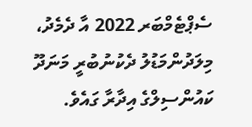ސެޕްޓެމްބަރ 2022 އާ ދެމެދު، މިލަދުންމަޑުލު ދެކުނުބުރީ މަނަދޫ ކައުންސިލްގެ އިދާރާ ގައެވެ.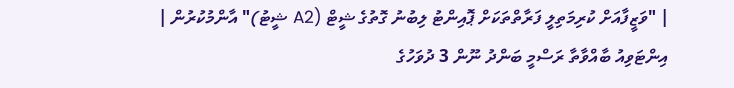| "ވަޒީފާއަށް ކުރިމަތިލީ ފަރާތްތަކަށް ޕޮއިންޓު ލިބުނު ގޮތުގެ ޝީޓް (A2 ޝީޓު)" އާންމުކުރުން | އިންޓަވިއު ބާއްވާތާ ރަސްމީ ބަންދު ނޫން 3 ދުވަހުގެ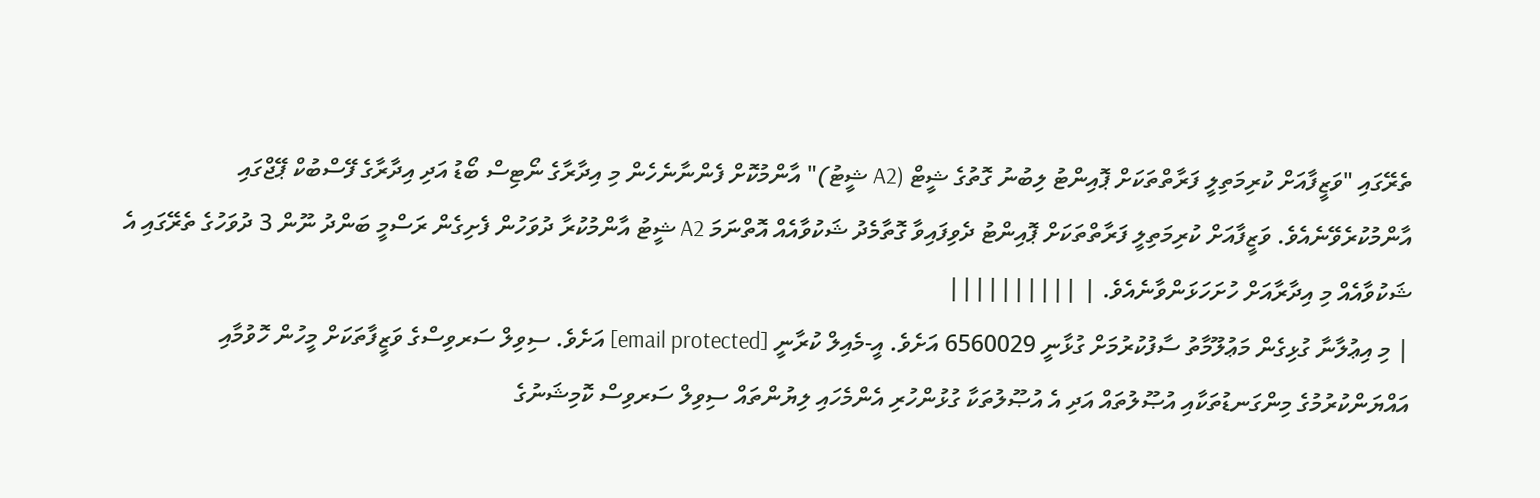ތެރޭގައި "ވަޒީފާއަށް ކުރިމަތިލީ ފަރާތްތަކަށް ޕޮއިންޓު ލިބުނު ގޮތުގެ ޝީޓް (A2 ޝީޓު)" އާންމުކޮށް ފެންނާނެހެން މި އިދާރާގެ ނޯޓިސް ބޯޑު އަދި އިދާރާގެ ފޭސްބުކް ޕޭޖްގައި އާންމުކުރެވޭނެއެވެ. ވަޒީފާއަށް ކުރިމަތިލީ ފަރާތްތަކަށް ޕޮއިންޓު ދެވިފައިވާ ގޮތާމެދު ޝަކުވާއެއް އޮތްނަމަ A2 ޝީޓު އާންމުކުރާ ދުވަހުން ފެށިގެން ރަސްމީ ބަންދު ނޫން 3 ދުވަހުގެ ތެރޭގައި އެ ޝަކުވާއެއް މި އިދާރާއަށް ހުށަހަޅަންވާނެއެވެ. | ||||||||||
| މި އިޢުލާނާ ގުޅިގެން މަޢުލޫމާތު ސާފުކުރުމަށް ގުޅާނީ 6560029 އަށެވެ. އީ-މެއިލް ކުރާނީ [email protected] އަށެވެ. ސިވިލް ސަރވިސްގެ ވަޒީފާތަކަށް މީހުން ހޮވުމާއި އައްޔަންކުރުމުގެ މިންގަނޑުތަކާއި އުޞޫލުތައް އަދި އެ އުޞޫލުތަކާ ގުޅުންހުރި އެންމެހައި ލިޔުންތައް ސިވިލް ސަރވިސް ކޮމިޝަނުގެ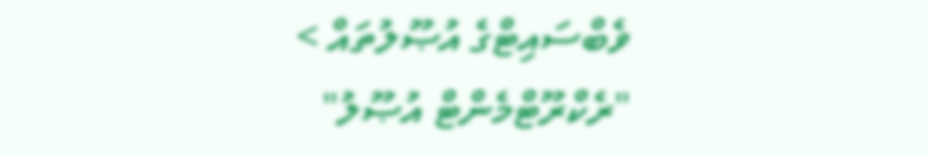ވެބްސައިޓްގެ އުޞޫލުތައް > "ރެކްރޫޓްމެންޓް އުޞޫލު"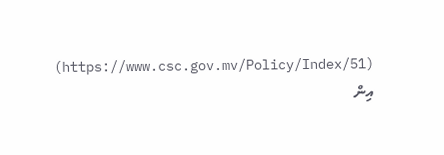(https://www.csc.gov.mv/Policy/Index/51) އިން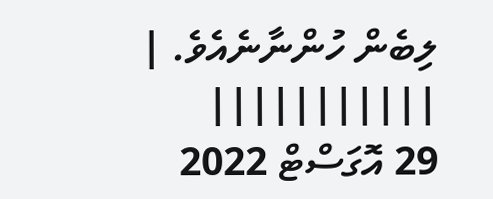ލިބެން ހުންނާނެއެވެ. | |||||||||||
29 އޮގަސްޓް 2022